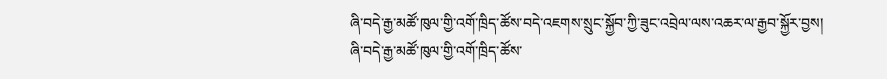ཞི་བདེ་རྒྱ་མཚོ་ཁུལ་གྱི་འགོ་ཁྲིད་ཚོས་བདེ་འཇགས་སྲུང་སྐྱོབ་ཀྱི་ཟུང་འབྲེལ་ལས་འཆར་ལ་རྒྱབ་སྐྱོར་བྱས།
ཞི་བདེ་རྒྱ་མཚོ་ཁུལ་གྱི་འགོ་ཁྲིད་ཚོས་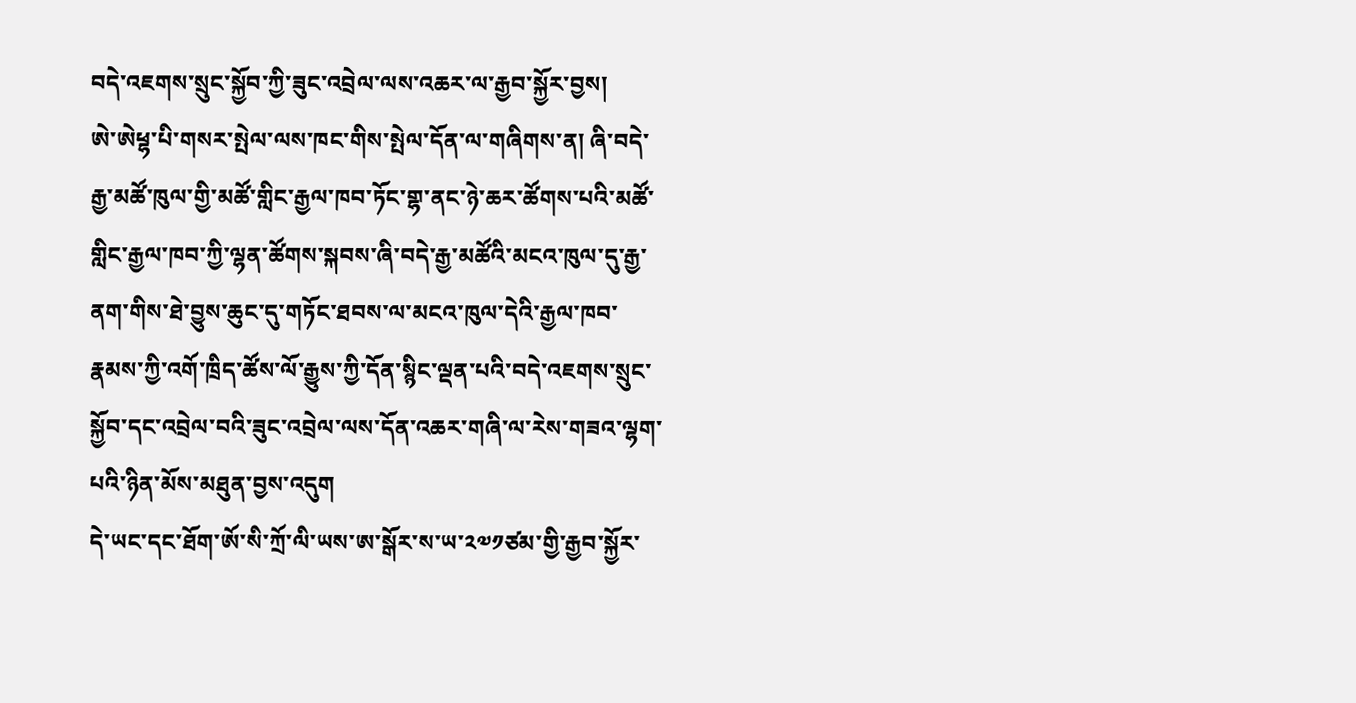བདེ་འཇགས་སྲུང་སྐྱོབ་ཀྱི་ཟུང་འབྲེལ་ལས་འཆར་ལ་རྒྱབ་སྐྱོར་བྱས།
ཨེ་ཨེཕྷ་པི་གསར་སྤེལ་ལས་ཁང་གིས་སྤེལ་དོན་ལ་གཞིགས་ན། ཞི་བདེ་རྒྱ་མཚོ་ཁུལ་གྱི་མཚོ་གླིང་རྒྱལ་ཁབ་ཏོང་གྷ་ནང་ཉེ་ཆར་ཚོགས་པའི་མཚོ་གླིང་རྒྱལ་ཁབ་ཀྱི་ལྷན་ཚོགས་སྐབས་ཞི་བདེ་རྒྱ་མཚོའི་མངའ་ཁུལ་དུ་རྒྱ་ནག་གིས་ཐེ་བྱུས་ཆུང་དུ་གཏོང་ཐབས་ལ་མངའ་ཁུལ་དེའི་རྒྱལ་ཁབ་རྣམས་ཀྱི་འགོ་ཁྲིད་ཚོས་ལོ་རྒྱུས་ཀྱི་དོན་སྙིང་ལྡན་པའི་བདེ་འཇགས་སྲུང་སྐྱོབ་དང་འབྲེལ་བའི་ཟུང་འབྲེལ་ལས་དོན་འཆར་གཞི་ལ་རེས་གཟའ་ལྷག་པའི་ཉིན་མོས་མཐུན་བྱས་འདུག
དེ་ཡང་དང་ཐོག་ཨོ་སི་ཀྲོ་ལི་ཡས་ཨ་སྒོར་ས་ཡ་༢༧༡ཙམ་གྱི་རྒྱབ་སྐྱོར་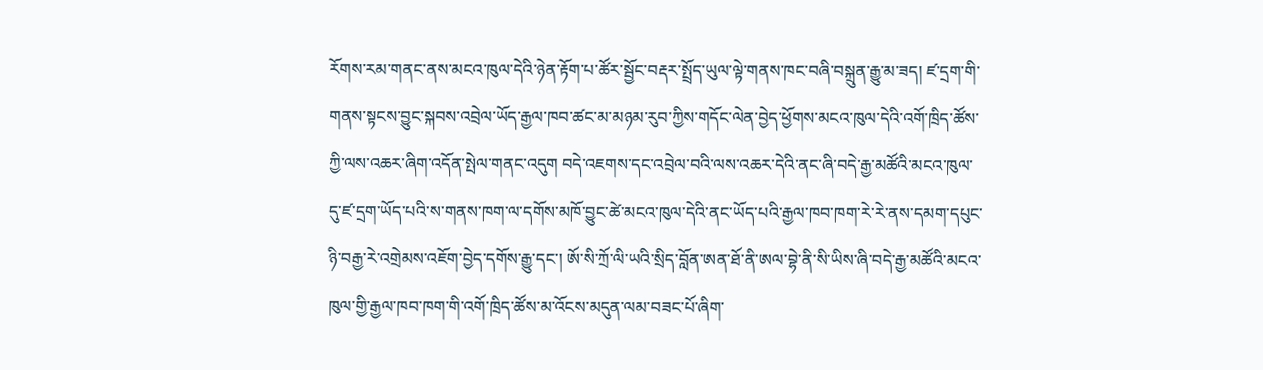རོགས་རམ་གནང་ནས་མངའ་ཁུལ་དེའི་ཉེན་རྟོག་པ་ཚོར་སྦྱོང་བརྡར་སྤྲོད་ཡུལ་ལྟེ་གནས་ཁང་བཞི་བསྐྲུན་རྒྱུ་མ་ཟད། ཛ་དྲག་གི་གནས་སྟངས་བྱུང་སྐབས་འབྲེལ་ཡོད་རྒྱལ་ཁབ་ཚང་མ་མཉམ་རུབ་ཀྱིས་གདོང་ལེན་བྱེད་ཕྱོགས་མངའ་ཁུལ་དེའི་འགོ་ཁྲིད་ཚོས་ཀྱི་ལས་འཆར་ཞིག་འདོན་སྤེལ་གནང་འདུག བདེ་འཇགས་དང་འབྲེལ་བའི་ལས་འཆར་དེའི་ནང་ཞི་བདེ་རྒྱ་མཚོའི་མངའ་ཁུལ་དུ་ཛ་དྲག་ཡོད་པའི་ས་གནས་ཁག་ལ་དགོས་མཁོ་བྱུང་ཚེ་མངའ་ཁུལ་དེའི་ནང་ཡོད་པའི་རྒྱལ་ཁབ་ཁག་རེ་རེ་ནས་དམག་དཔུང་ཉི་བརྒྱ་རེ་འགྲེམས་འཇོག་བྱེད་དགོས་རྒྱུ་དང་། ཨོ་སི་ཀྲོ་ལི་ཡའི་སྲིད་བློན་ཨན་ཐོ་ནི་ཨལ་བྷེ་ནི་སི་ཡིས་ཞི་བདེ་རྒྱ་མཚོའི་མངའ་ཁུལ་གྱི་རྒྱལ་ཁབ་ཁག་གི་འགོ་ཁྲིད་ཚོས་མ་འོངས་མདུན་ལམ་བཟང་པོ་ཞིག་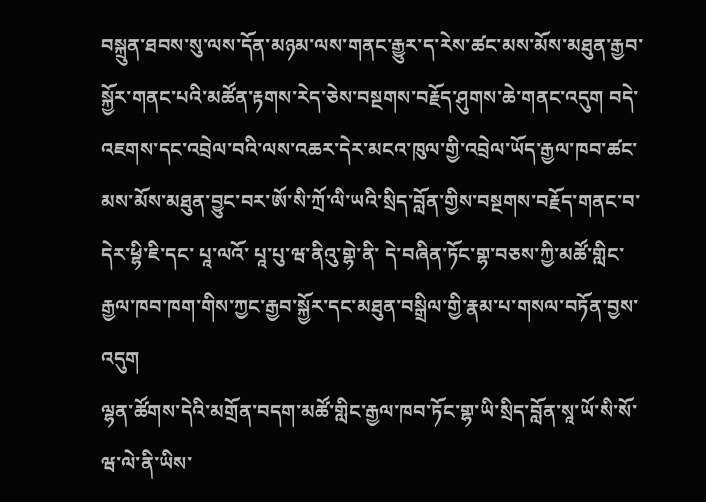བསྐྲུན་ཐབས་སུ་ལས་དོན་མཉམ་ལས་གནང་རྒྱུར་ད་རེས་ཚང་མས་མོས་མཐུན་རྒྱབ་སྐྱོར་གནང་པའི་མཚོན་རྟགས་རེད་ཅེས་བསྔགས་བརྗོད་ཤུགས་ཆེ་གནང་འདུག བདེ་འཇགས་དང་འབྲེལ་བའི་ལས་འཆར་དེར་མངའ་ཁུལ་གྱི་འབྲེལ་ཡོད་རྒྱལ་ཁབ་ཚང་མས་མོས་མཐུན་བྱུང་བར་ཨོ་སི་ཀྲོ་ལི་ཡའི་སྲིད་བློན་གྱིས་བསྔགས་བརྗོད་གནང་བ་དེར་ཕྷི་ཇི་དང་ པཱ་ལའོ་ པཱ་པུ་ཝ་ནིའུ་གྷེ་ནི་ དེ་བཞིན་ཏོང་གྷ་བཅས་ཀྱི་མཚོ་གླིང་རྒྱལ་ཁབ་ཁག་གིས་ཀྱང་རྒྱབ་སྐྱོར་དང་མཐུན་བསྒྲིལ་གྱི་རྣམ་པ་གསལ་བཏོན་བྱས་འདུག
ལྷན་ཚོགས་དེའི་མགྲོན་བདག་མཚོ་གླིང་རྒྱལ་ཁབ་ཏོང་གྷ་ཡི་སྲིད་བློན་སཱ་ཡོ་སི་སོ་ཝ་ལེ་ནི་ཡིས་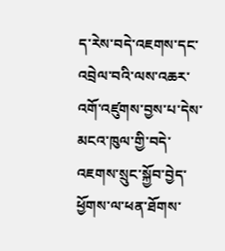ད་རེས་བདེ་འཇགས་དང་འབྲེལ་བའི་ལས་འཆར་འགོ་འཛུགས་བྱས་པ་དེས་མངའ་ཁུལ་གྱི་བདེ་འཇགས་སྲུང་སྐྱོབ་བྱེད་ཕྱོགས་ལ་ཕན་ཐོགས་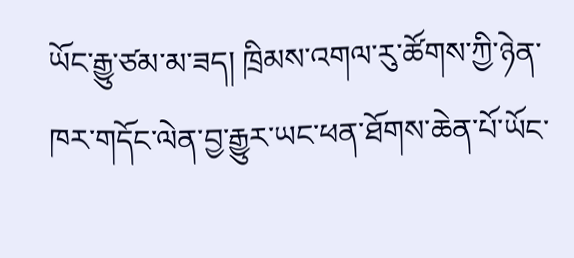ཡོང་རྒྱུ་ཙམ་མ་ཟད། ཁྲིམས་འགལ་རུ་ཚོགས་ཀྱི་ཉེན་ཁར་གདོང་ལེན་བྱ་རྒྱུར་ཡང་ཕན་ཐོགས་ཆེན་པོ་ཡོང་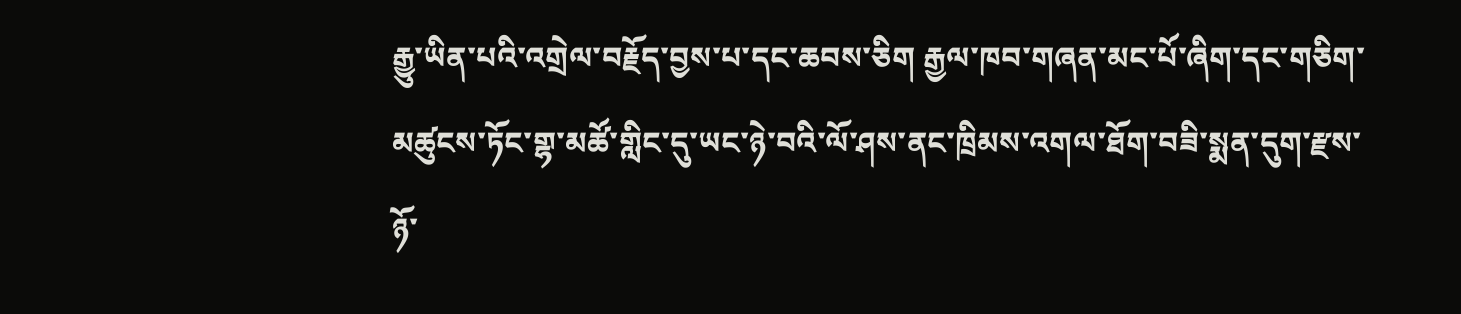རྒྱུ་ཡིན་པའི་འགྲེལ་བརྗོད་བྱས་པ་དང་ཆབས་ཅིག རྒྱལ་ཁབ་གཞན་མང་པོ་ཞིག་དང་གཅིག་མཚུངས་ཏོང་གྷ་མཚོ་གླིང་དུ་ཡང་ཉེ་བའི་ལོ་ཤས་ནང་ཁྲིམས་འགལ་ཐོག་བཟི་སྨན་དུག་རྫས་ཉོ་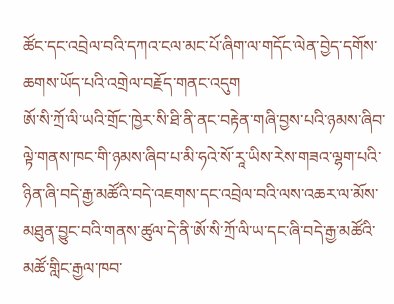ཚོང་དང་འབྲེལ་བའི་དཀའ་ངལ་མང་པོ་ཞིག་ལ་གདོང་ལེན་བྱེད་དགོས་ཆགས་ཡོད་པའི་འགྲེལ་བརྗོད་གནང་འདུག
ཨོ་སི་ཀྲོ་ལི་ཡའི་གྲོང་ཁྱེར་སི་ཐི་ནི་ནང་བརྟེན་གཞི་བྱས་པའི་ཉམས་ཞིབ་ལྟེ་གནས་ཁང་གི་ཉམས་ཞིབ་པ་མི་ཧའེ་སོ་རཱ་ཡིས་རེས་གཟའ་ལྷག་པའི་ཉིན་ཞི་བདེ་རྒྱ་མཚོའི་བདེ་འཇགས་དང་འབྲེལ་བའི་ལས་འཆར་ལ་མོས་མཐུན་བྱུང་བའི་གནས་ཚུལ་དེ་ནི་ཨོ་སི་ཀྲོ་ལི་ཡ་དང་ཞི་བདེ་རྒྱ་མཚོའི་མཚོ་གླིང་རྒྱལ་ཁབ་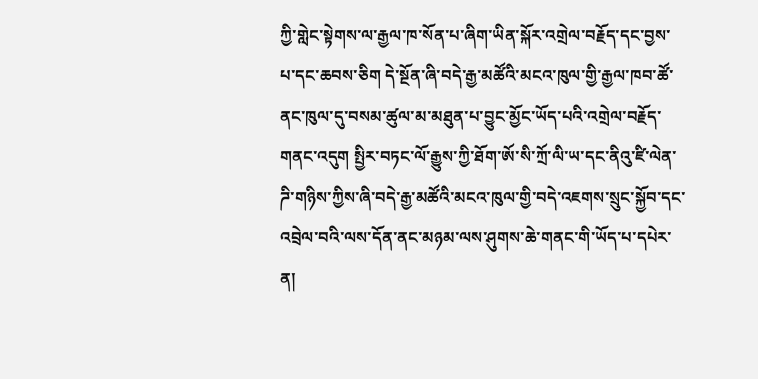ཀྱི་གླེང་སྟེགས་ལ་རྒྱལ་ཁ་སོན་པ་ཞིག་ཡིན་སྐོར་འགྲེལ་བརྗོད་དང་བྱས་པ་དང་ཆབས་ཅིག དེ་སྔོན་ཞི་བདེ་རྒྱ་མཚོའི་མངའ་ཁུལ་གྱི་རྒྱལ་ཁབ་ཚོ་ནང་ཁུལ་དུ་བསམ་ཚུལ་མ་མཐུན་པ་བྱུང་མྱོང་ཡོད་པའི་འགྲེལ་བརྗོད་གནང་འདུག སྤྱིར་བཏང་ལོ་རྒྱུས་ཀྱི་ཐོག་ཨོ་སི་ཀྲོ་ལི་ཡ་དང་ནིའུ་ཛི་ལེན་ཌི་གཉིས་ཀྱིས་ཞི་བདེ་རྒྱ་མཚོའི་མངའ་ཁུལ་གྱི་བདེ་འཇགས་སྲུང་སྐྱོབ་དང་འབྲེལ་བའི་ལས་དོན་ནང་མཉམ་ལས་ཤུགས་ཆེ་གནང་གི་ཡོད་པ་དཔེར་ན།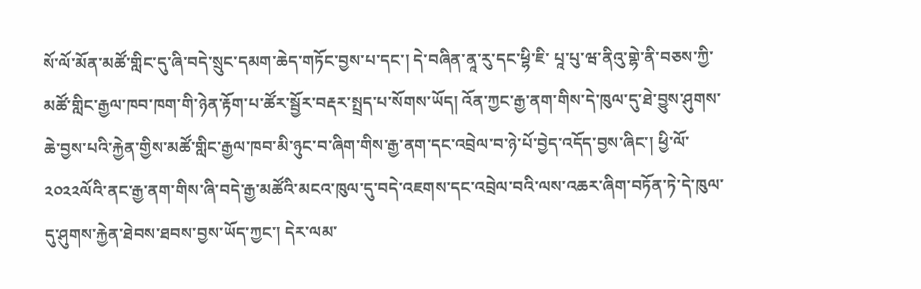སོ་ལོ་མོན་མཚོ་གླིང་དུ་ཞི་བདེ་སྲུང་དམག་ཆེད་གཏོང་བྱས་པ་དང་། དེ་བཞིན་ནཱ་རུ་དང་ཕྷི་ཇི་ པཱ་པུ་ཝ་ནིའུ་གྷེ་ནི་བཅས་ཀྱི་མཚོ་གླིང་རྒྱལ་ཁབ་ཁག་གི་ཉེན་རྟོག་པ་ཚོར་སྦྱོར་བརྡར་སྤྲད་པ་སོགས་ཡོད། འོན་ཀྱང་རྒྱ་ནག་གིས་དེ་ཁུལ་དུ་ཐེ་བྱུས་ཤུགས་ཆེ་བྱས་པའི་རྐྱེན་གྱིས་མཚོ་གླིང་རྒྱལ་ཁབ་མི་ཉུང་བ་ཞིག་གིས་རྒྱ་ནག་དང་འབྲེལ་བ་ཉེ་པོ་བྱེད་འདོད་བྱས་ཞིང་། ཕྱི་ལོ་༢༠༢༢ལོའི་ནང་རྒྱ་ནག་གིས་ཞི་བདེ་རྒྱ་མཚོའི་མངའ་ཁུལ་དུ་བདེ་འཇགས་དང་འབྲེལ་བའི་ལས་འཆར་ཞིག་བཏོན་ཏེ་དེ་ཁུལ་དུ་ཤུགས་རྐྱེན་ཐེབས་ཐབས་བྱས་ཡོད་ཀྱང་། དེར་ལམ་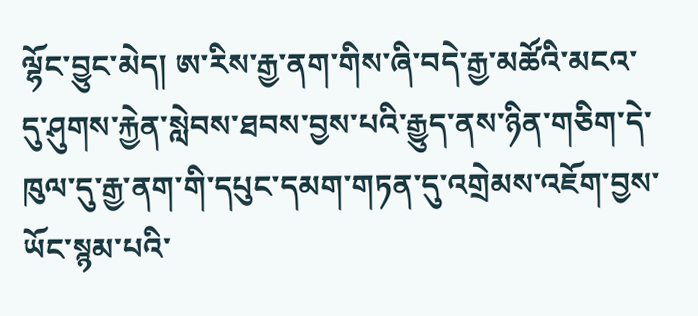ལྷོང་བྱུང་མེད། ཨ་རིས་རྒྱ་ནག་གིས་ཞི་བདེ་རྒྱ་མཚོའི་མངའ་དུ་ཤུགས་རྐྱེན་སླེབས་ཐབས་བྱས་པའི་རྒྱུད་ནས་ཉིན་གཅིག་དེ་ཁུལ་དུ་རྒྱ་ནག་གི་དཔུང་དམག་གཏན་དུ་འགྲེམས་འཇོག་བྱས་ཡོང་སྙམ་པའི་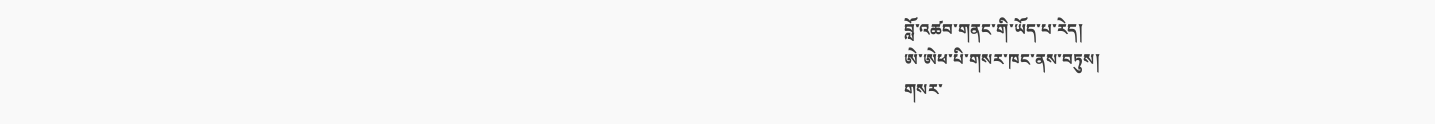བློ་འཚབ་གནང་གི་ཡོད་པ་རེད།
ཨེ་ཨེཕ་པི་གསར་ཁང་ནས་བཏུས།
གསར་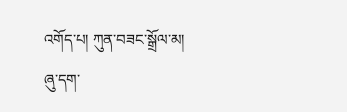འགོད་པ། ཀུན་བཟང་སྒྲོལ་མ།
ཞུ་དག་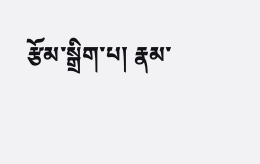རྩོམ་སྒྲིག་པ། རྣམ་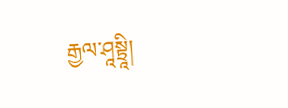རྒྱལ་ཤཱསྟྲཱི།